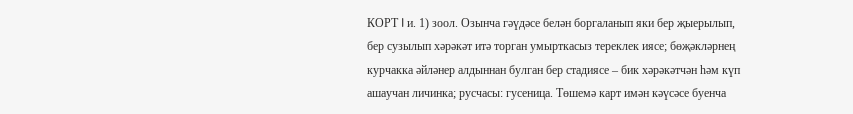КОРТ I и. 1) зоол. Озынча гәүдәсе белән боргаланып яки бер җыерылып, бер сузылып хәрәкәт итә торган умырткасыз тереклек иясе; бөҗәкләрнең курчакка әйләнер алдыннан булган бер стадиясе – бик хәрәкәтчән һәм күп ашаучан личинка; русчасы: гусеница. Төшемә карт имән кәүсәсе буенча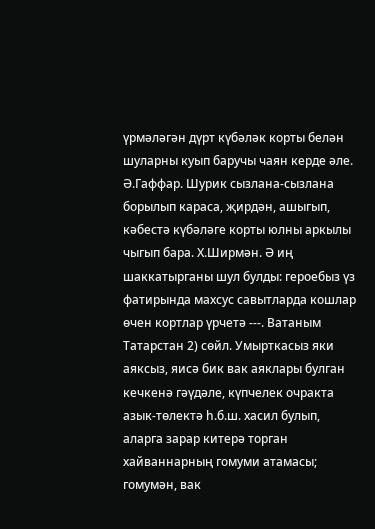үрмәләгән дүрт күбәләк корты белән шуларны куып баручы чаян керде әле. Ә.Гаффар. Шурик сызлана-сызлана борылып караса, җирдән, ашыгып, кәбестә күбәләге корты юлны аркылы чыгып бара. Х.Ширмән. Ә иң шаккатырганы шул булды: героебыз үз фатирында махсус савытларда кошлар өчен кортлар үрчетә ---. Ватаным Татарстан 2) сөйл. Умырткасыз яки аяксыз, яисә бик вак аяклары булган кечкенә гәүдәле, күпчелек очракта азык-төлектә һ.б.ш. хасил булып, аларга зарар китерә торган хайваннарның гомуми атамасы; гомумән, вак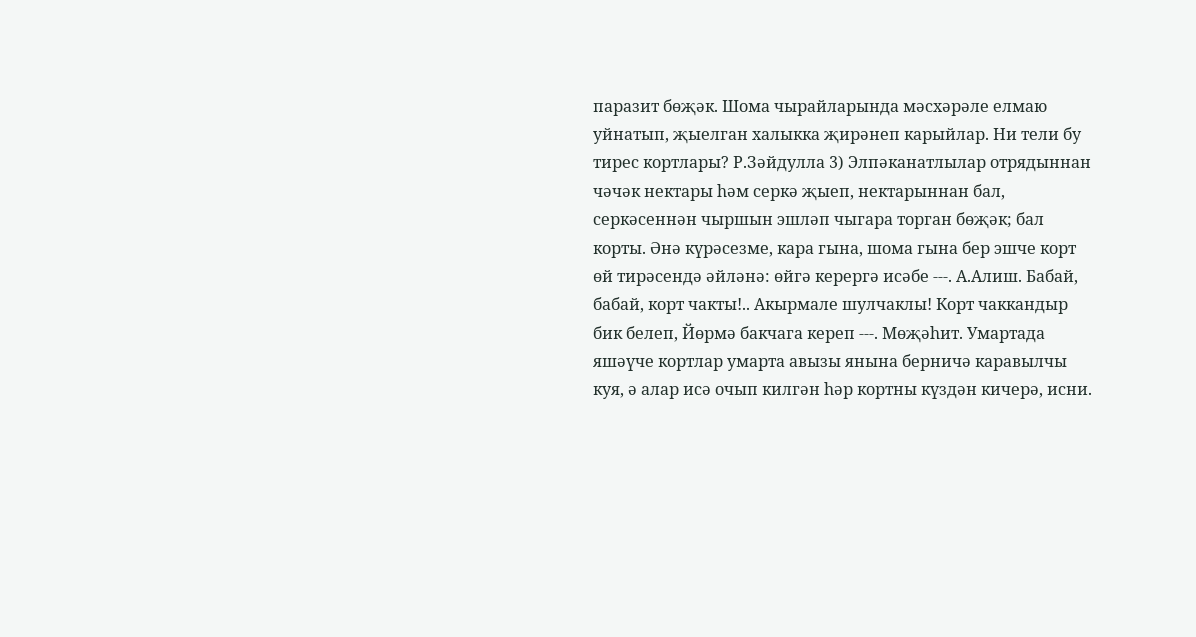паразит бөҗәк. Шома чырайларында мәсхәрәле елмаю уйнатып, җыелган халыкка җирәнеп карыйлар. Ни тели бу тирес кортлары? Р.Зәйдулла 3) Элпәканатлылар отрядыннан чәчәк нектары һәм серкә җыеп, нектарыннан бал, серкәсеннән чыршын эшләп чыгара торган бөҗәк; бал корты. Әнә күрәсезме, кара гына, шома гына бер эшче корт өй тирәсендә әйләнә: өйгә керергә исәбе ---. А.Алиш. Бабай, бабай, корт чакты!.. Акырмале шулчаклы! Корт чаккандыр бик белеп, Йөрмә бакчага кереп ---. Мөҗәһит. Умартада яшәүче кортлар умарта авызы янына берничә каравылчы куя, ә алар исә очып килгән һәр кортны күздән кичерә, исни.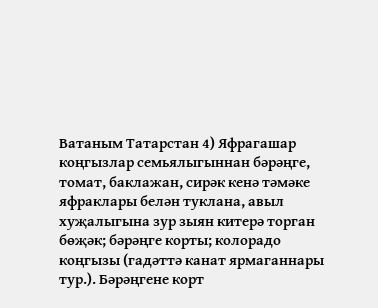Ватаным Татарстан 4) Яфрагашар коңгызлар семьялыгыннан бәрәңге, томат, баклажан, сирәк кенә тәмәке яфраклары белән туклана, авыл хуҗалыгына зур зыян китерә торган бөҗәк; бәрәңге корты; колорадо коңгызы (гадәттә канат ярмаганнары тур.). Бәрәңгене корт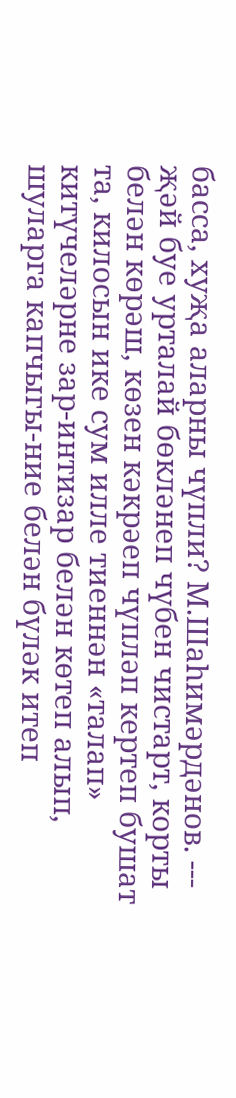басса, хуҗа аларны чүпли? М.Шаһимәрдәнов. --- җәй буе урталай бөкләнеп чүбен чистарт, корты белән көрәш, көзен кәкрәеп чүпләп кертеп бушат та, килосын ике сум илле тиеннән «талап» китүчеләрне зар-интизар белән көтеп алып, шуларга капчыгы-ние белән бүләк итеп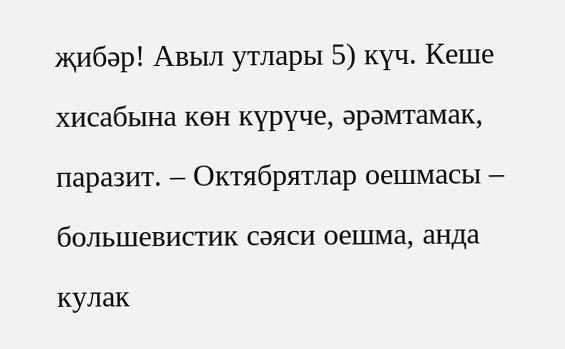җибәр! Авыл утлары 5) күч. Кеше хисабына көн күрүче, әрәмтамак, паразит. – Октябрятлар оешмасы – большевистик сәяси оешма, анда кулак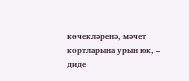көчекләренә, мәчет кортларына урын юк, – диде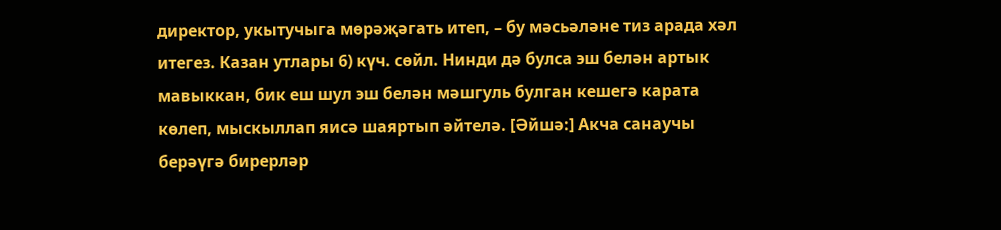директор, укытучыга мөрәҗәгать итеп, – бу мәсьәләне тиз арада хәл итегез. Казан утлары 6) күч. сөйл. Нинди дә булса эш белән артык мавыккан, бик еш шул эш белән мәшгуль булган кешегә карата көлеп, мыскыллап яисә шаяртып әйтелә. [Әйшә:] Акча санаучы берәүгә бирерләр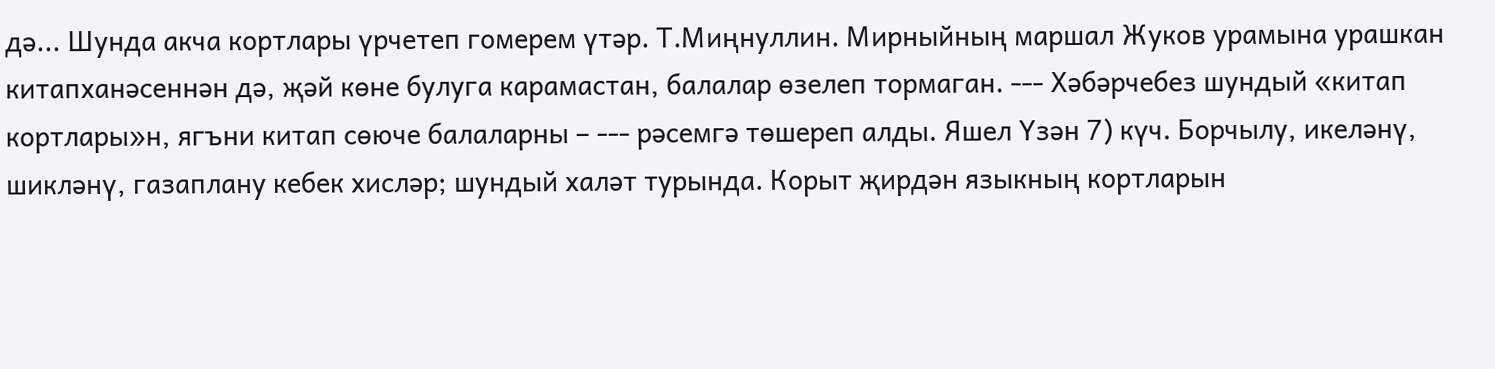дә... Шунда акча кортлары үрчетеп гомерем үтәр. Т.Миңнуллин. Мирныйның маршал Жуков урамына урашкан китапханәсеннән дә, җәй көне булуга карамастан, балалар өзелеп тормаган. --- Хәбәрчебез шундый «китап кортлары»н, ягъни китап сөюче балаларны – --- рәсемгә төшереп алды. Яшел Үзән 7) күч. Борчылу, икеләнү, шикләнү, газаплану кебек хисләр; шундый халәт турында. Корыт җирдән языкның кортларын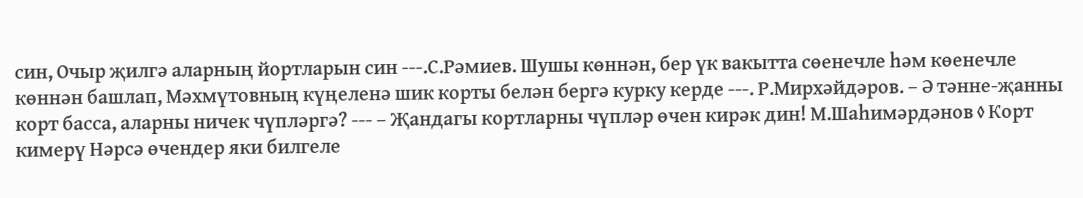син, Очыр җилгә аларның йортларын син ---.С.Рәмиев. Шушы көннән, бер үк вакытта сөенечле һәм көенечле көннән башлап, Мәхмүтовның күңеленә шик корты белән бергә курку керде ---. Р.Мирхәйдәров. – Ә тәнне-җанны корт басса, аларны ничек чүпләргә? --- – Җандагы кортларны чүпләр өчен кирәк дин! М.Шаһимәрдәнов ◊ Корт кимерү Нәрсә өчендер яки билгеле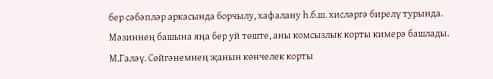бер сәбәпләр аркасында борчылу, хафалану һ.б.ш. хисләргә бирелү турында. Мәзиннең башына яңа бер уй төште, аны комсызлык корты кимерә башлады. М.Галәү. Сөйгәнемнең җанын көнчелек корты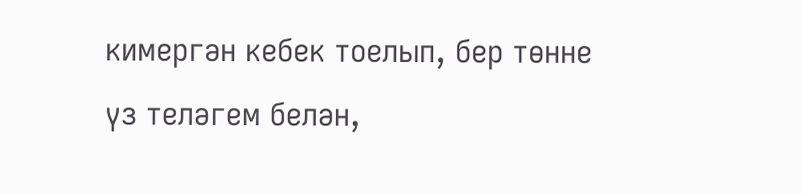кимергән кебек тоелып, бер төнне үз теләгем белән,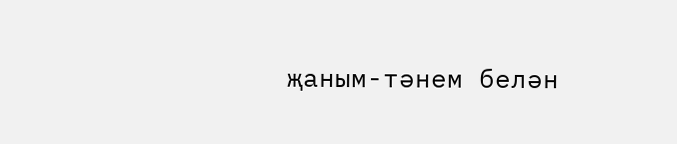җаным-тәнем белән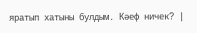яратып хатыны булдым. Кәеф ничек? |